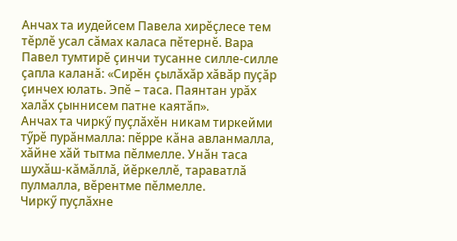Анчах та иудейсем Павела хирӗҫлесе тем тӗрлӗ усал сӑмах каласа пӗтернӗ. Вара Павел тумтирӗ ҫинчи тусанне силле-силле ҫапла каланӑ: «Сирӗн ҫылӑхӑр хӑвӑр пуҫӑр ҫинчех юлать. Эпӗ – таса. Паянтан урӑх халӑх ҫыннисем патне каятӑп».
Анчах та чиркӳ пуҫлӑхӗн никам тиркейми тӳрӗ пурӑнмалла: пӗрре кӑна авланмалла, хӑйне хӑй тытма пӗлмелле. Унӑн таса шухӑш-кӑмӑллӑ, йӗркеллӗ, тараватлӑ пулмалла, вӗрентме пӗлмелле.
Чиркӳ пуҫлӑхне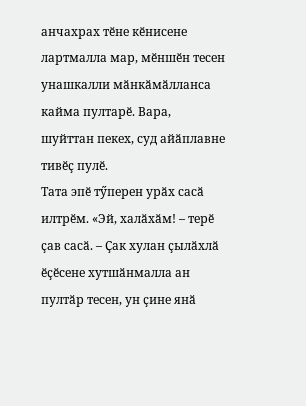анчахрах тӗне кӗнисене лартмалла мар, мӗншӗн тесен унашкалли мӑнкӑмӑлланса кайма пултарӗ. Вара, шуйттан пекех, суд айӑплавне тивӗҫ пулӗ.
Тата эпӗ тӳперен урӑх сасӑ илтрӗм. «Эй, халӑхӑм! – терӗ ҫав сасӑ. – Ҫак хулан ҫылӑхлӑ ӗҫӗсене хутшӑнмалла ан пултӑр тесен, ун ҫине янӑ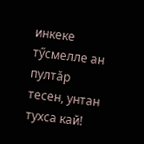инкеке тӳсмелле ан пултӑр тесен, унтан тухса кай!